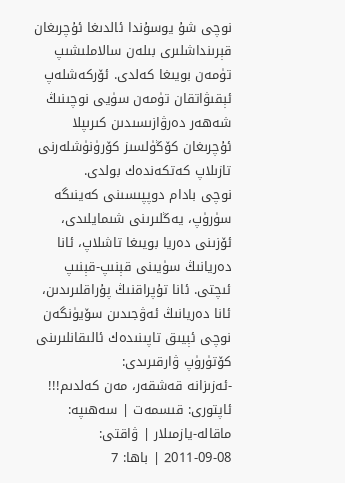نوچى شۇ يوسۇندا ئالدىغا ئۇچرىغان قېرىنداشلىرى بىلەن سالاملىشىپ تۈمەن بويىغا كەلدى. ئۆركەشلەپ ئېقىۋاتقان تۈمەن سۈيى نوچىنىڭ شەھەر دەرۋازىسىدىن كىرىپلا ئۇچرىغان كۆڭۈلسىز كۆرۈنۈشلەرنى تازىلاپ كەتكەندەك بولدى.
نوچى بادام دوپپىسىنى كەينىگە سۈرۈپ، يەڭلىرىنى شىمايلىدى، ئۆزىنى دەريا بويىغا تاشلاپ، ئانا دەريانىڭ سۈيىنى قېنىپ-قېنىپ ئىچتى. ئانا تۇپراقنىڭ پۇراقلىرىدىن، ئانا دەريانىڭ ئەۋجىدىن سۆيۈنگەن نوچى ئېيىق تاپىنىدەك ئالىقانلىرىنى كۆتۈرۈپ ۋارقىرىدى:
-ئەزىزانە قەشقەر، مەن كەلدىم!!!
ئاپتورى: قىسمەت | سەھىپە: ماقالە-يازمىلار | ۋاقتى: 08-09-2011 | باھا: 7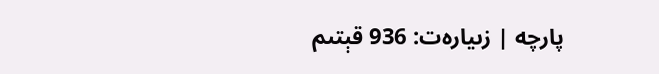پارچە | زىيارەت: 936 قېتىم